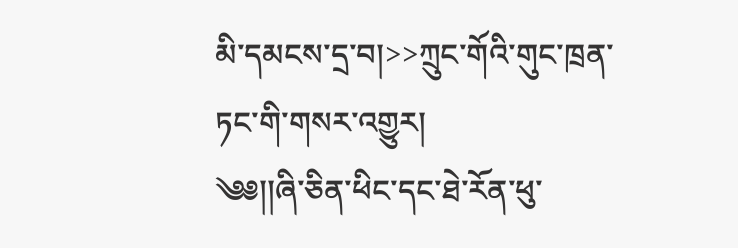མི་དམངས་དྲ་བ།>>ཀྲུང་གོའི་གུང་ཁྲན་ཏང་གི་གསར་འགྱུར།
༄༅།།ཞི་ཅིན་ཕིང་དང་ཐེ་རོན་ཕུ་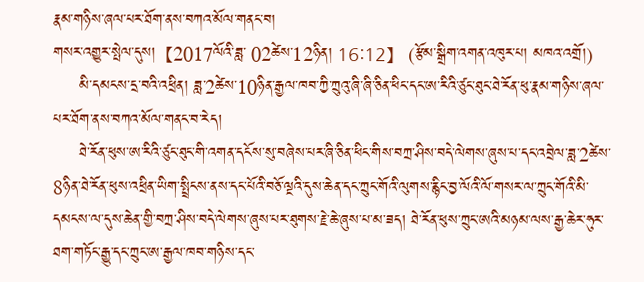རྣམ་གཉིས་ཞལ་པར་ཐོག་ནས་བཀའ་མོལ་གནང་བ།
གསར་འགྱུར་སྤེལ་དུས།  【2017ལོའི་ཟླ་ 02ཚེས་12ཉིན། 16:12】   (རྩོམ་སྒྲིག་འགན་འཁུར་པ། མཁའ་འགྲོ།)
     མི་དམངས་དྲ་བའི་འཕྲིན། ཟླ་2ཚེས་10ཉིན་རྒྱལ་ཁབ་ཀྱི་ཀྲུའུ་ཞི་ཞི་ཅིན་ཕིང་དང་ཨ་རིའི་ཙུང་ཐུང་ཐེ་རོན་ཕུ་རྣམ་གཉིས་ཞལ་པར་ཐོག་ནས་བཀའ་མོལ་གནང་བ་རེད།
     ཐེ་རོན་ཕུས་ཨ་རིའི་ཙུང་ཐུང་གི་འགན་དངོས་སུ་བཞེས་པར་ཞི་ཅིན་ཕིང་གིས་བཀྲ་ཤིས་བདེ་ལེགས་ཞུས་པ་དང་འབྲེལ་ཟླ་2ཚེས་8ཉིན་ཐེ་རོན་ཕུས་འཕྲིན་ཡིག་སྤྲིངས་ནས་དང་པོའི་བཅོ་ལྔའི་དུས་ཆེན་དང་ཀྲུང་གོའི་ལུགས་རྙིང་བྱ་ལོའི་ལོ་གསར་ལ་ཀྲུང་གོའི་མི་དམངས་ལ་དུས་ཆེན་གྱི་བཀྲ་ཤིས་བདེ་ལེགས་ཞུས་པར་ཐུགས་རྗེ་ཆེ་ཞུས་པ་མ་ཟད། ཐེ་རོན་ཕུས་ཀྲུང་ཨའི་མཉམ་ལས་རྒྱ་ཆེར་ཧུར་ཐག་གཏོང་རྒྱུ་དང་ཀྲུང་ཨ་རྒྱལ་ཁབ་གཉིས་དང་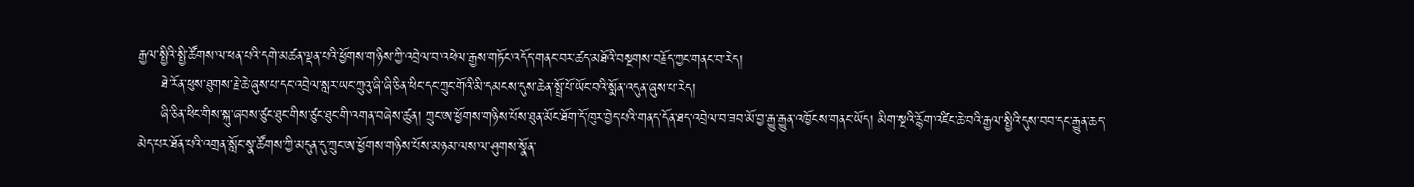རྒྱལ་སྤྱིའི་སྤྱི་ཚོགས་ལ་ཕན་པའི་དགེ་མཚན་ལྡན་པའི་ཕྱོགས་གཉིས་ཀྱི་འབྲེལ་བ་འཕེལ་རྒྱས་གཏོང་འདོད་གནང་བར་ཚད་མཐོའི་བསྔགས་བརྗོད་ཀྱང་གནང་བ་རེད།
     ཐེ་རོན་ཕུས་ཐུགས་རྗེ་ཆེ་ཞུས་པ་དང་འབྲེལ་སླར་ཡང་ཀྲུའུ་ཞི་ཞི་ཅིན་ཕིང་དང་ཀྲུང་གོའི་མི་དམངས་དུས་ཆེན་སྤྲོ་པོ་ཡོང་བའི་སྨོན་འདུན་ཞུས་པ་རེད།
     ཞི་ཅིན་ཕིང་གིས་སྐུ་ཞབས་ཙུང་ཐུང་གིས་ཙུང་ཐུང་གི་འགན་བཞེས་ཚུན། ཀྲུང་ཨ་ཕྱོགས་གཉིས་པོས་ཐུན་མོང་ཐོག་དོ་ཁུར་བྱེད་པའི་གནད་དོན་ཐད་འབྲེལ་བ་ཟབ་མོ་བྱ་རྒྱུ་རྒྱུན་འཁྱོངས་གནང་ཡོད། མིག་སྔའི་རྙོག་འཛིང་ཆེ་བའི་རྒྱལ་སྤྱིའི་དུས་བབ་དང་རྒྱུན་ཆད་མེད་པར་ཐོན་པའི་འགྲན་སློང་སྣ་ཚོགས་ཀྱི་མདུན་དུ་ཀྲུང་ཨ་ཕྱོགས་གཉིས་པོས་མཉམ་ལས་ལ་ཤུགས་སྣོན་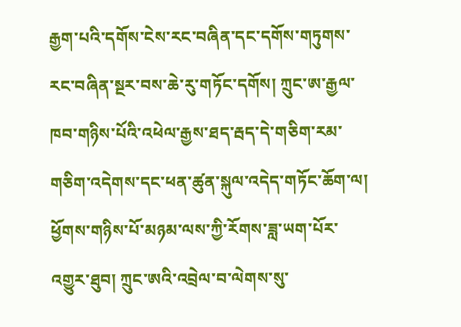རྒྱག་པའི་དགོས་ངེས་རང་བཞིན་དང་དགོས་གཏུགས་རང་བཞིན་སྔར་བས་ཆེ་རུ་གཏོང་དགོས། ཀྲུང་ཨ་རྒྱལ་ཁབ་གཉིས་པོའི་འཕེལ་རྒྱས་ཐད་རྦད་དེ་གཅིག་རམ་གཅིག་འདེགས་དང་ཕན་ཚུན་སྐུལ་འདེད་གཏོང་ཆོག་ལ། ཕྱོགས་གཉིས་པོ་མཉམ་ལས་ཀྱི་རོགས་ཟླ་ཡག་པོར་འགྱུར་ཐུབ། ཀྲུང་ཨའི་འབྲེལ་བ་ལེགས་སུ་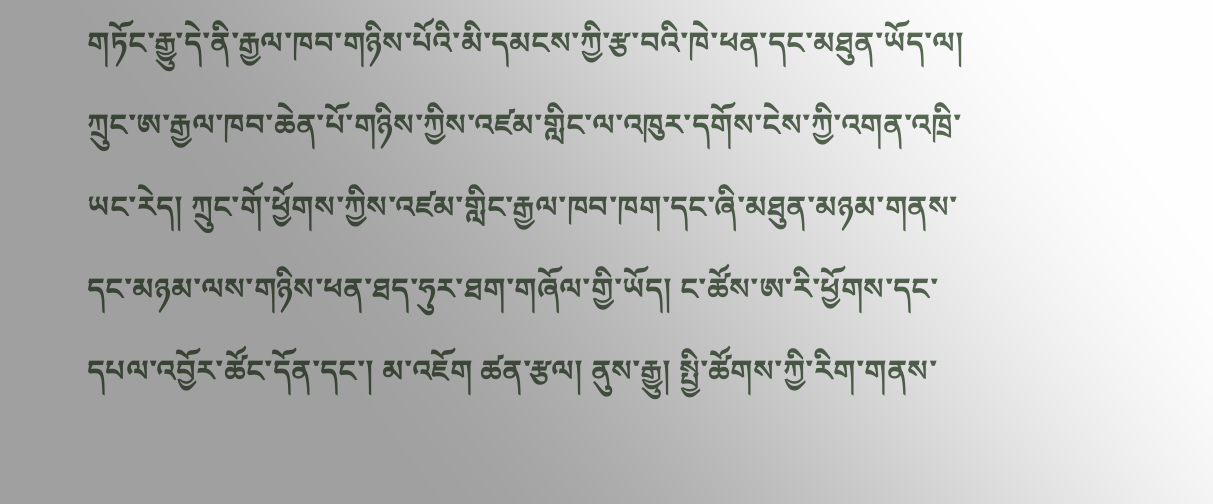གཏོང་རྒྱུ་དེ་ནི་རྒྱལ་ཁབ་གཉིས་པོའི་མི་དམངས་ཀྱི་རྩ་བའི་ཁེ་ཕན་དང་མཐུན་ཡོད་ལ། ཀྲུང་ཨ་རྒྱལ་ཁབ་ཆེན་པོ་གཉིས་ཀྱིས་འཛམ་གླིང་ལ་འཁུར་དགོས་ངེས་ཀྱི་འགན་འཁྲི་ཡང་རེད། ཀྲུང་གོ་ཕྱོགས་ཀྱིས་འཛམ་གླིང་རྒྱལ་ཁབ་ཁག་དང་ཞི་མཐུན་མཉམ་གནས་དང་མཉམ་ལས་གཉིས་ཕན་ཐད་ཧུར་ཐག་གཞོལ་གྱི་ཡོད། ང་ཚོས་ཨ་རི་ཕྱོགས་དང་དཔལ་འབྱོར་ཚོང་དོན་དང་། མ་འཇོག ཚན་རྩལ། ནུས་རྒྱུ། སྤྱི་ཚོགས་ཀྱི་རིག་གནས་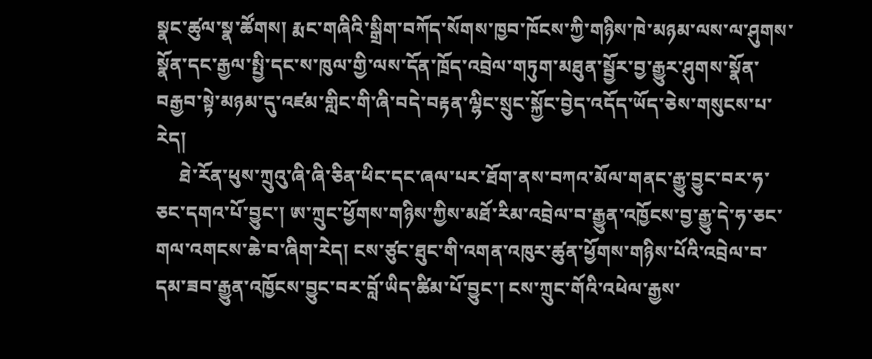སྣང་ཚུལ་སྣ་ཚོགས། རྨང་གཞིའི་སྒྲིག་བཀོད་སོགས་ཁྱབ་ཁོངས་ཀྱི་གཉིས་ཁེ་མཉམ་ལས་ལ་ཤུགས་སྣོན་དང་རྒྱལ་སྤྱི་དང་ས་ཁུལ་གྱི་ལས་དོན་ཁྲོད་འབྲེལ་གཏུག་མཐུན་སྦྱོར་བྱ་རྒྱུར་ཤུགས་སྣོན་བརྒྱབ་སྟེ་མཉམ་དུ་འཛམ་གླིང་གི་ཞི་བདེ་བརྟན་ལྷིང་སྲུང་སྐྱོང་བྱེད་འདོད་ཡོད་ཅེས་གསུངས་པ་རེད།
     ཐེ་རོན་ཕུས་ཀྲུའུ་ཞི་ཞི་ཅིན་ཕིང་དང་ཞལ་པར་ཐོག་ནས་བཀའ་མོལ་གནང་རྒྱུ་བྱུང་བར་ཧ་ཅང་དགའ་པོ་བྱུང་། ཨ་ཀྲུང་ཕྱོགས་གཉིས་ཀྱིས་མཐོ་རིམ་འབྲེལ་བ་རྒྱུན་འཁྱོངས་བྱ་རྒྱུ་དེ་ཧ་ཅང་གལ་འགངས་ཆེ་བ་ཞིག་རེད། ངས་ཙུང་ཐུང་གི་འགན་འཁུར་ཚུན་ཕྱོགས་གཉིས་པོའི་འབྲེལ་བ་དམ་ཟབ་རྒྱུན་འཁྱོངས་བྱུང་བར་བློ་ཡིད་ཚིམ་པོ་བྱུང་། ངས་ཀྲུང་གོའི་འཕེལ་རྒྱས་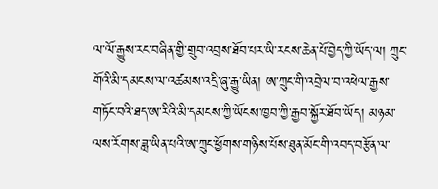ལ་ལོ་རྒྱུས་རང་བཞིན་གྱི་གྲུབ་འབྲས་ཐོབ་པར་ཡི་རངས་ཆེན་པོ་བྱེད་ཀྱི་ཡོད་ལ། ཀྲུང་གོའི་མི་དམངས་ལ་འཚམས་འདྲི་ཞུ་རྒྱུ་ཡིན། ཨ་ཀྲུང་གི་འབྲེལ་བ་འཕེལ་རྒྱས་གཏོང་བའི་ཐད་ཨ་རིའི་མི་དམངས་ཀྱི་ཡོངས་ཁྱབ་ཀྱི་རྒྱབ་སྐྱོར་ཐོབ་ཡོད། མཉམ་ལས་རོགས་ཟླ་ཡིན་པའི་ཨ་ཀྲུང་ཕྱོགས་གཉིས་པོས་ཐུན་མོང་གི་འབད་བརྩོན་ལ་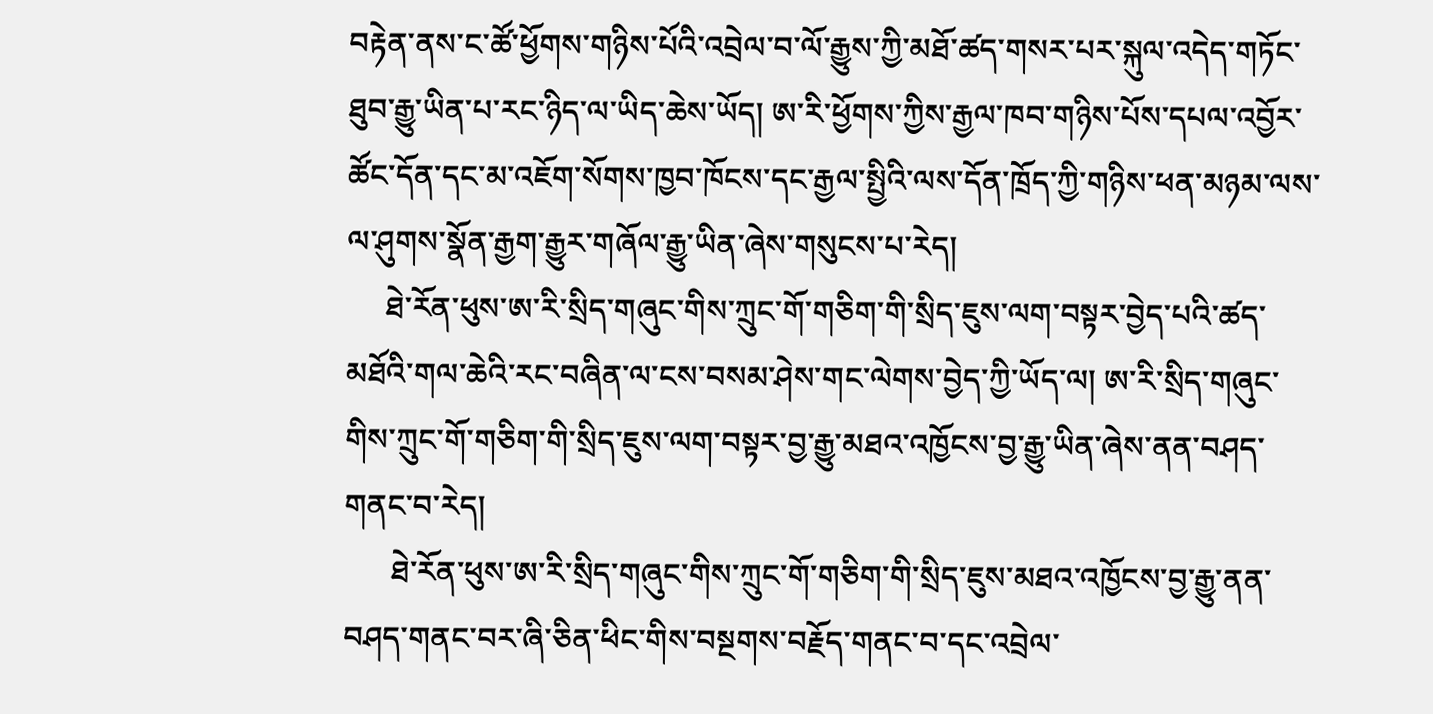བརྟེན་ནས་ང་ཚོ་ཕྱོགས་གཉིས་པོའི་འབྲེལ་བ་ལོ་རྒྱུས་ཀྱི་མཐོ་ཚད་གསར་པར་སྐུལ་འདེད་གཏོང་ཐུབ་རྒྱུ་ཡིན་པ་རང་ཉིད་ལ་ཡིད་ཆེས་ཡོད། ཨ་རི་ཕྱོགས་ཀྱིས་རྒྱལ་ཁབ་གཉིས་པོས་དཔལ་འབྱོར་ཚོང་དོན་དང་མ་འཇོག་སོགས་ཁྱབ་ཁོངས་དང་རྒྱལ་སྤྱིའི་ལས་དོན་ཁྲོད་ཀྱི་གཉིས་ཕན་མཉམ་ལས་ལ་ཤུགས་སྣོན་རྒྱག་རྒྱུར་གཞོལ་རྒྱུ་ཡིན་ཞེས་གསུངས་པ་རེད།
     ཐེ་རོན་ཕུས་ཨ་རི་སྲིད་གཞུང་གིས་ཀྲུང་གོ་གཅིག་གི་སྲིད་ཇུས་ལག་བསྟར་བྱེད་པའི་ཚད་མཐོའི་གལ་ཆེའི་རང་བཞིན་ལ་ངས་བསམ་ཤེས་གང་ལེགས་བྱེད་ཀྱི་ཡོད་ལ། ཨ་རི་སྲིད་གཞུང་གིས་ཀྲུང་གོ་གཅིག་གི་སྲིད་ཇུས་ལག་བསྟར་བྱ་རྒྱུ་མཐའ་འཁྱོངས་བྱ་རྒྱུ་ཡིན་ཞེས་ནན་བཤད་གནང་བ་རེད།
      ཐེ་རོན་ཕུས་ཨ་རི་སྲིད་གཞུང་གིས་ཀྲུང་གོ་གཅིག་གི་སྲིད་ཇུས་མཐའ་འཁྱོངས་བྱ་རྒྱུ་ནན་བཤད་གནང་བར་ཞི་ཅིན་ཕིང་གིས་བསྔགས་བརྗོད་གནང་བ་དང་འབྲེལ་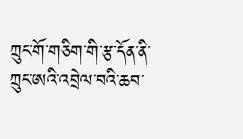ཀྲུང་གོ་གཅིག་གི་རྩ་དོན་ནི་ཀྲུང་ཨའི་འབྲེལ་བའི་ཆབ་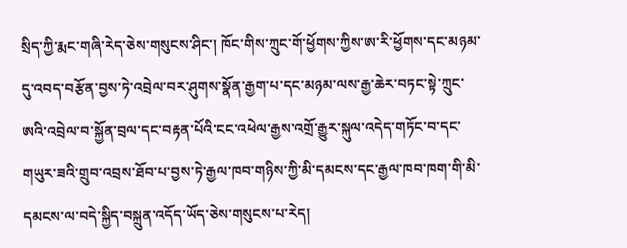སྲིད་ཀྱི་རྨང་གཞི་རེད་ཅེས་གསུངས་ཤིང་། ཁོང་གིས་ཀྲུང་གོ་ཕྱོགས་ཀྱིས་ཨ་རི་ཕྱོགས་དང་མཉམ་དུ་འབད་བརྩོན་བྱས་ཏེ་འབྲེལ་བར་ཤུགས་སྣོན་རྒྱག་པ་དང་མཉམ་ལས་རྒྱ་ཆེར་བཏང་སྟེ་ཀྲུང་ཨའི་འབྲེལ་བ་སྐྱོན་བྲལ་དང་བརྟན་པོའི་ངང་འཕེལ་རྒྱས་འགྲོ་རྒྱུར་སྐུལ་འདེད་གཏོང་བ་དང་གཡུར་ཟའི་གྲུབ་འབྲས་ཐོབ་པ་བྱས་ཏེ་རྒྱལ་ཁབ་གཉིས་ཀྱི་མི་དམངས་དང་རྒྱལ་ཁབ་ཁག་གི་མི་དམངས་ལ་བདེ་སྐྱིད་བསྐྲུན་འདོད་ཡོད་ཅེས་གསུངས་པ་རེད།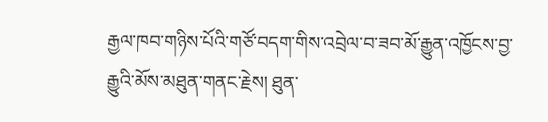རྒྱལ་ཁབ་གཉིས་པོའི་གཙོ་བདག་གིས་འབྲེལ་བ་ཟབ་མོ་རྒྱུན་འཁྱོངས་བྱ་རྒྱུའི་མོས་མཐུན་གནང་རྗེས། ཐུན་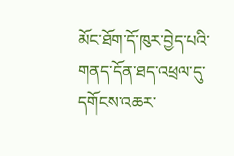མོང་ཐོག་དོ་ཁུར་བྱེད་པའི་གནད་དོན་ཐད་འཕྲལ་དུ་དགོངས་འཆར་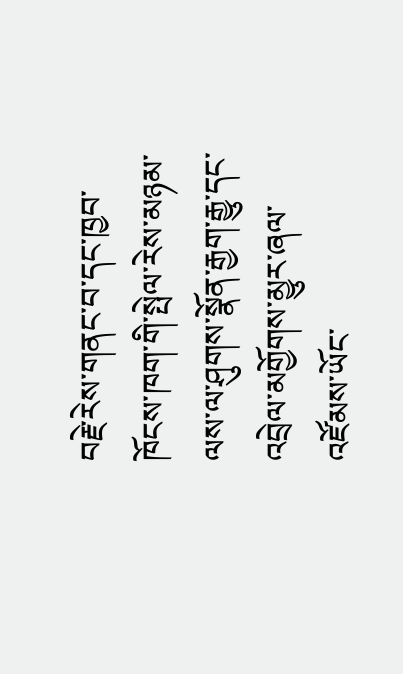བརྗེ་རེས་གནང་བ་དང་ཁྱབ་ཁོངས་ཁག་གི་སྤེལ་རེས་མཉམ་ལས་ལ་ཤུགས་སྣོན་རྒྱག་རྒྱུ་དང་འབྲེལ་མགྱོགས་མྱུར་ཞལ་འཛོམས་ཡོང་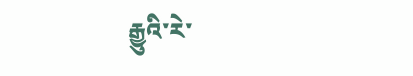རྒྱུའི་རེ་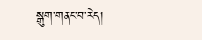སྒུག་གནང་བ་རེད།